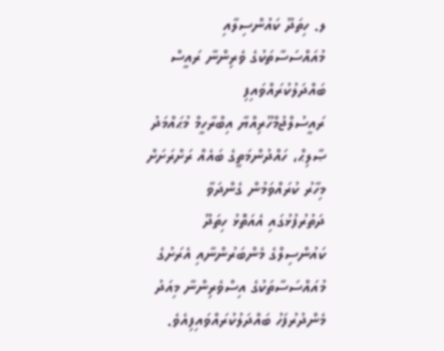ލ. ހިތަދޫ ކައުންސިލާއި މުއައްސަސާތަކުގެ ވެރިންނާ ރައީސް ބައްދަލުކުރައްވައިފި
ރައީސުލްޖުމްހޫރިއްޔާ އިބްރާހީމް މުޙައްމަދު ޞާލިޙް، ހައްދުންމަތީގެ ބައެއް ރަށްރަށަށް މިހާރު ކުރައްވަމުން ގެންދަވާ ދަތުރުފުޅުގައި އެއަތޮޅު ހިތަދޫ ކައުންސިލްގެ މެންބަރުންނާއި އެރަށުގެ މުއައްސަސާތަކުގެ އިސްވެރިންނާ މިއަދު މެންދުރުފަހު ބައްދަލުކުރައްވައިފިއެވެ.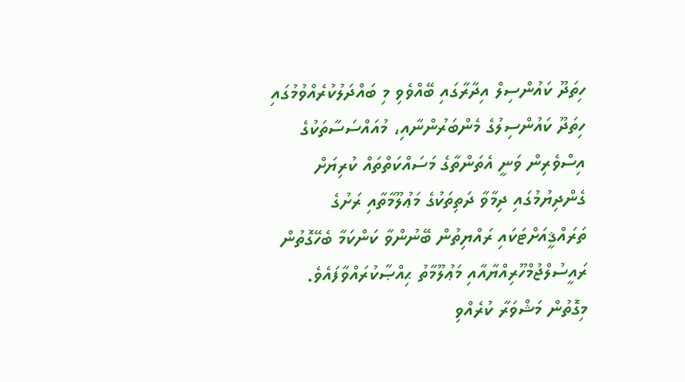ހިތަދޫ ކައުންސިލް އިދާރާގައި ބޭއްވެވި މި ބައްދަލުކުރެއްވުމުގައި ހިތަދޫ ކައުންސިލުގެ މެންބަރުންނާއި، މުއައްސަސާތަކުގެ އިސްވެރިން ވަނީ އެތަންތާގެ މަސައްކަތްތައް ކުރިޔަށް ގެންދިޔުމުގައި ދިމާވާ ދަތިތަކުގެ މަޢުލޫމާތާއި ރަށުގެ ތަރައްޤީއަށްޓަކައި ރައްޔިތުން ބޭނުންވާ ކަންކަމާ ބެހޭގޮތުން ރައީސުލްޖުމްހޫރިއްޔާއާއި މަޢުލޫމާތު ޙިއްޞާކުރައްވާފައެވެ.
މިގޮތުން މަޝްވަރާ ކުރެއްވި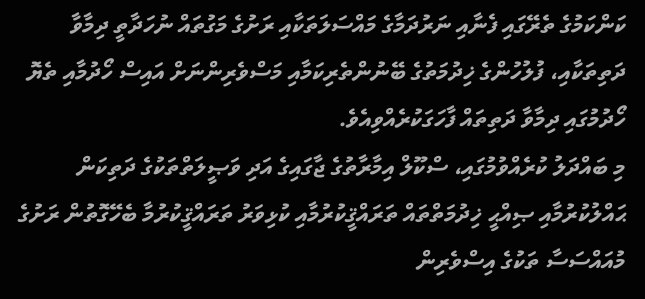ކަންކަމުގެ ތެރޭގައި ފެނާއި ނަރުދަމާގެ މައްސަލަތަކާއި ރަށުގެ މަގުތައް ނުހަދާތީ ދިމާވާ ދަތިތަކާއި، ފުލުހުންގެ ޚިދުމަތުގެ ބޭނުންތެރިކަމާއި މަސްވެރިންނަށް އައިސް ހޯދުމާއި ތެޔޮ ހޯދުމުގައި ދިމާވާ ދަތިތައް ފާހަގަކުރެއްވިއެވެ.
މި ބައްދަލު ކުރެއްވުމުގައި، ސްކޫލް އިމާރާތުގެ ޖާގައިގެ އަދި ވަޞީލަތްތަކުގެ ދަތިކަން ޙައްލުކުރުމާއި ޞިއްޙީ ޚިދުމަތްތައް ތަރައްޤީކުރުމާއި ކުޅިވަރު ތަރައްޤީކުރުމާ ބެހޭގޮތުން ރަށުގެ މުއައްސަސާ ތަކުގެ އިސްވެރިން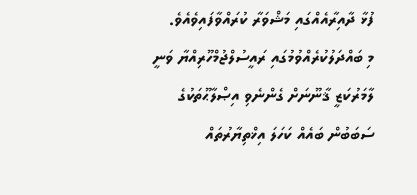ފުޅާ ދާއިރާއެއްގައި މަޝްވަރާ ކުރައްވާފައިވެއެވެ.
މި ބައްދަލުކުރެއްވުމުގައި ރައީސުލްޖުމްހޫރިއްޔާ ވަނީ ލާމަރުކަޒީ ޤާނޫނަށް ގެންނެވި އިޞްލާޙޫތަކުގެ ސަބަބުން ބައެއް ކަހަލަ އިޚްތިޔާރުތައް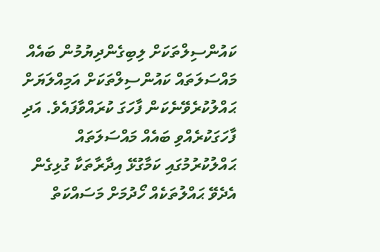ކައުންސިލްތަކަށް ލިބިގެންދިޔުމުން ބައެއް މައްސަލަތައް ކައުންސިލްތަކަށް އަމިއްލަޔަށް ޙައްލުކުރެވޭނެކަން ފާހަގަ ކުރައްވާފައެވެ. އަދި ފާހަގަކުރެއްވި ބައެއް މައްސަލަތައް ޙައްލުކުރުމުގައި ކަމާގުޅޭ އިދާރާތަކާ ގުޅިގެން އެދެވޭ ޙައްލުތަކެއް ހޯދުމަށް މަސައްކަތް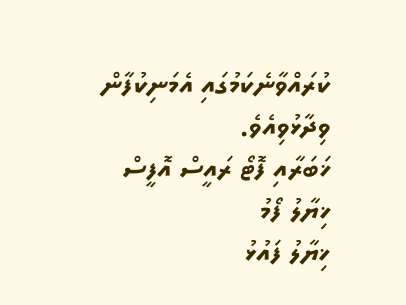ކުރައްވާނެކަމުގައި އެމަނިކުފާން ވިދާޅުވިއެވެ.
ޚަބަރާއި ފޮޓޯ ރައީސް އޮފީސް
ޚިޔާލު ފޯމު
ޚިޔާލު ފައުޅު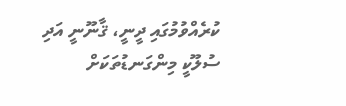ކުރެއްވުމުގައި ދީނީ، ޤާނޫނީ އަދި ސުލޫކީ މިންގަނޑުތަކަށް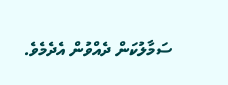ސަމާލުކަން ދެއްވުން އެދެމެވެ.